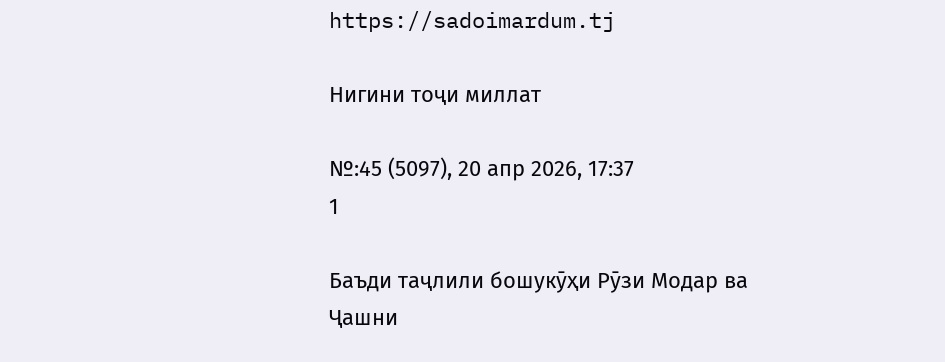https://sadoimardum.tj

Нигини тоҷи миллат

№:45 (5097), 20 апр 2026, 17:37
1

Баъди таҷлили бошукӯҳи Рӯзи Модар ва Ҷашни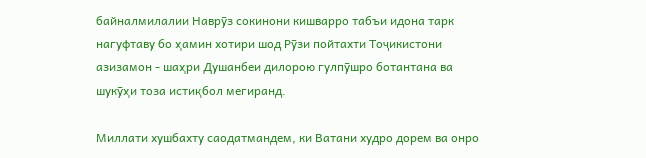байналмилалии Наврӯз сокинони кишварро табъи идона тарк нагуфтаву бо ҳамин хотири шод Рӯзи пойтахти Тоҷикистони азизамон - шаҳри Душанбеи дилорою гулпӯшро ботантана ва шукӯҳи тоза истиқбол мегиранд.

Миллати хушбахту саодатмандем, ки Ватани худро дорем ва онро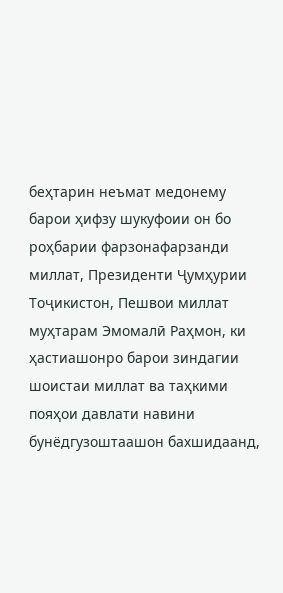беҳтарин неъмат медонему барои ҳифзу шукуфоии он бо роҳбарии фарзонафарзанди миллат, Президенти Ҷумҳурии Тоҷикистон, Пешвои миллат муҳтарам Эмомалӣ Раҳмон, ки ҳастиашонро барои зиндагии шоистаи миллат ва таҳкими пояҳои давлати навини бунёдгузоштаашон бахшидаанд,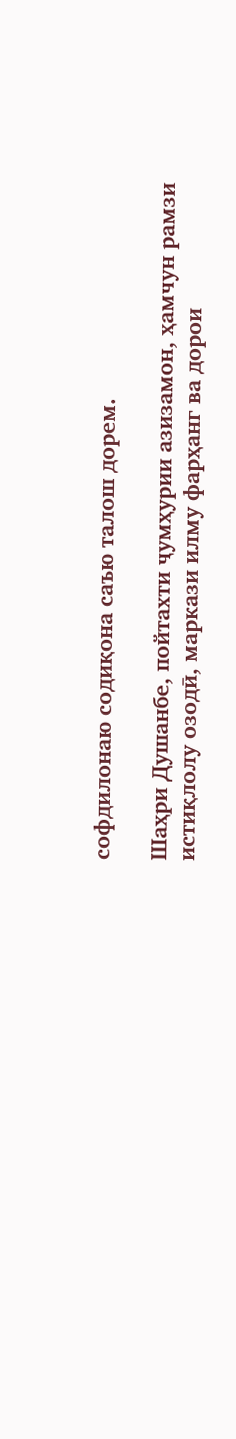софдилонаю содиқона саъю талош дорем.

Шаҳри Душанбе, пойтахти ҷумҳурии азизамон, ҳамчун рамзи истиқлолу озодӣ, маркази илму фарҳанг ва дорои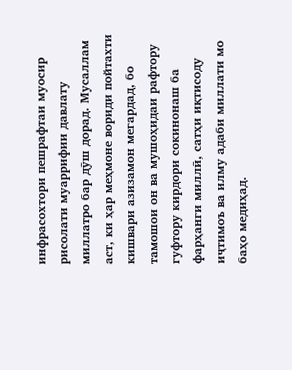инфрасохтори пешрафтаи муосир рисолати муаррифии давлату миллатро бар дӯш дорад. Мусаллам аст, ки ҳар меҳмоне вориди пойтахти кишвари азизамон мегардад, бо тамошои он ва мушоҳидаи рафтору гуфтору кирдори сокинонаш ба фарҳанги миллӣ, сатҳи иқтисоду иҷтимоъ ва илму адаби миллати мо баҳо медиҳад.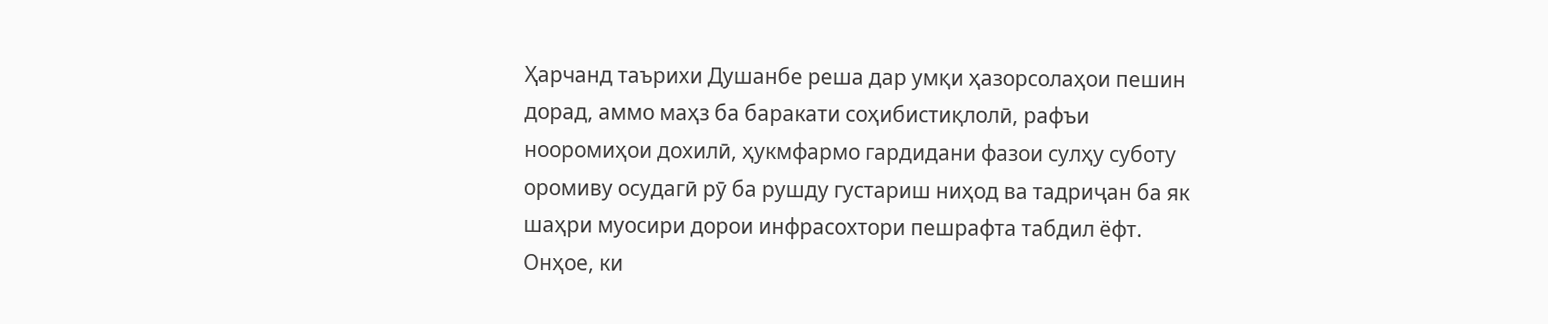Ҳарчанд таърихи Душанбе реша дар умқи ҳазорсолаҳои пешин дорад, аммо маҳз ба баракати соҳибистиқлолӣ, рафъи нооромиҳои дохилӣ, ҳукмфармо гардидани фазои сулҳу суботу оромиву осудагӣ рӯ ба рушду густариш ниҳод ва тадриҷан ба як шаҳри муосири дорои инфрасохтори пешрафта табдил ёфт. Онҳое, ки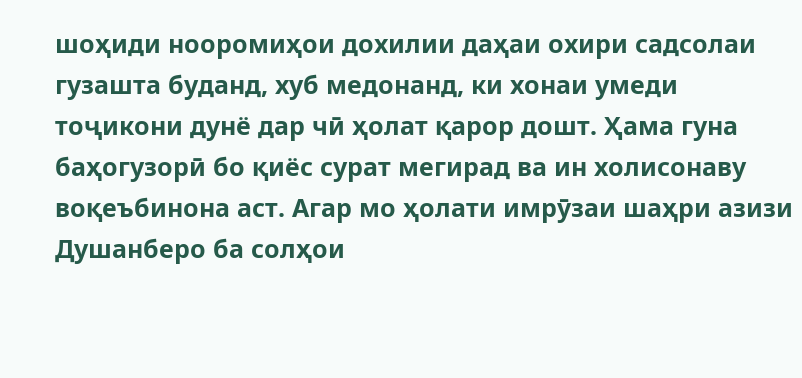шоҳиди нооромиҳои дохилии даҳаи охири садсолаи гузашта буданд, хуб медонанд, ки хонаи умеди тоҷикони дунё дар чӣ ҳолат қарор дошт. Ҳама гуна баҳогузорӣ бо қиёс сурат мегирад ва ин холисонаву воқеъбинона аст. Агар мо ҳолати имрӯзаи шаҳри азизи Душанберо ба солҳои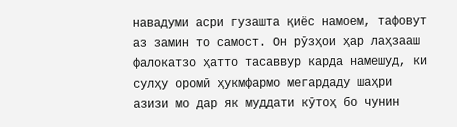навадуми асри гузашта қиёс намоем, тафовут аз замин то самост. Он рӯзҳои ҳар лаҳзааш фалокатзо ҳатто тасаввур карда намешуд, ки сулҳу оромӣ ҳукмфармо мегардаду шаҳри азизи мо дар як муддати кӯтоҳ бо чунин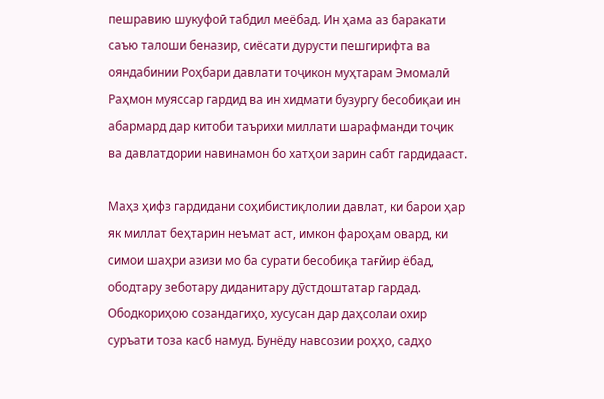пешравию шукуфоӣ табдил меёбад. Ин ҳама аз баракати саъю талоши беназир, сиёсати дурусти пешгирифта ва ояндабинии Роҳбари давлати тоҷикон муҳтарам Эмомалӣ Раҳмон муяссар гардид ва ин хидмати бузургу бесобиқаи ин абармард дар китоби таърихи миллати шарафманди тоҷик ва давлатдории навинамон бо хатҳои зарин сабт гардидааст.

Маҳз ҳифз гардидани соҳибистиқлолии давлат, ки барои ҳар як миллат беҳтарин неъмат аст, имкон фароҳам овард, ки симои шаҳри азизи мо ба сурати бесобиқа тағйир ёбад, ободтару зеботару диданитару дӯстдоштатар гардад. Ободкориҳою созандагиҳо, хусусан дар даҳсолаи охир суръати тоза касб намуд. Бунёду навсозии роҳҳо, садҳо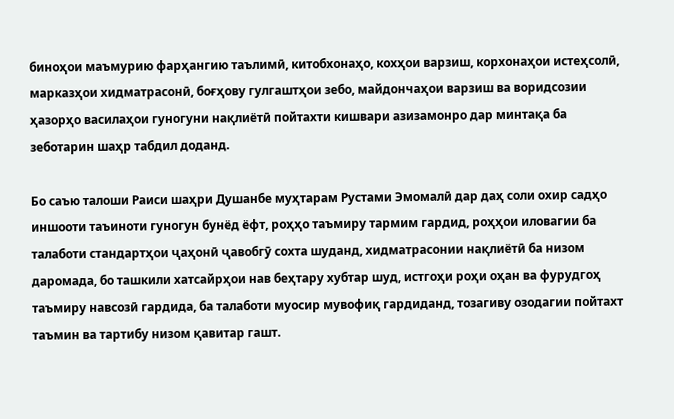биноҳои маъмурию фарҳангию таълимӣ, китобхонаҳо, кохҳои варзиш, корхонаҳои истеҳсолӣ, марказҳои хидматрасонӣ, боғҳову гулгаштҳои зебо, майдончаҳои варзиш ва воридсозии ҳазорҳо василаҳои гуногуни нақлиётӣ пойтахти кишвари азизамонро дар минтақа ба зеботарин шаҳр табдил доданд.

Бо саъю талоши Раиси шаҳри Душанбе муҳтарам Рустами Эмомалӣ дар даҳ соли охир садҳо иншооти таъиноти гуногун бунёд ёфт, роҳҳо таъмиру тармим гардид, роҳҳои иловагии ба талаботи стандартҳои ҷаҳонӣ ҷавобгӯ сохта шуданд, хидматрасонии нақлиётӣ ба низом даромада, бо ташкили хатсайрҳои нав беҳтару хубтар шуд, истгоҳи роҳи оҳан ва фурудгоҳ таъмиру навсозӣ гардида, ба талаботи муосир мувофиқ гардиданд, тозагиву озодагии пойтахт таъмин ва тартибу низом қавитар гашт.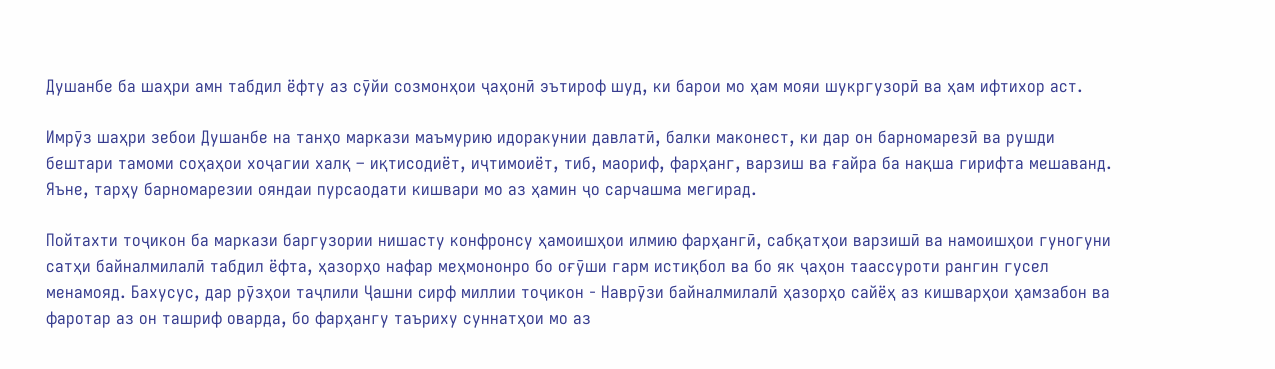Душанбе ба шаҳри амн табдил ёфту аз сӯйи созмонҳои ҷаҳонӣ эътироф шуд, ки барои мо ҳам мояи шукргузорӣ ва ҳам ифтихор аст.

Имрӯз шаҳри зебои Душанбе на танҳо маркази маъмурию идоракунии давлатӣ, балки маконест, ки дар он барномарезӣ ва рушди бештари тамоми соҳаҳои хоҷагии халқ – иқтисодиёт, иҷтимоиёт, тиб, маориф, фарҳанг, варзиш ва ғайра ба нақша гирифта мешаванд. Яъне, тарҳу барномарезии ояндаи пурсаодати кишвари мо аз ҳамин ҷо сарчашма мегирад.

Пойтахти тоҷикон ба маркази баргузории нишасту конфронсу ҳамоишҳои илмию фарҳангӣ, сабқатҳои варзишӣ ва намоишҳои гуногуни сатҳи байналмилалӣ табдил ёфта, ҳазорҳо нафар меҳмононро бо оғӯши гарм истиқбол ва бо як ҷаҳон таассуроти рангин гусел менамояд. Бахусус, дар рӯзҳои таҷлили Ҷашни сирф миллии тоҷикон - Наврӯзи байналмилалӣ ҳазорҳо сайёҳ аз кишварҳои ҳамзабон ва фаротар аз он ташриф оварда, бо фарҳангу таъриху суннатҳои мо аз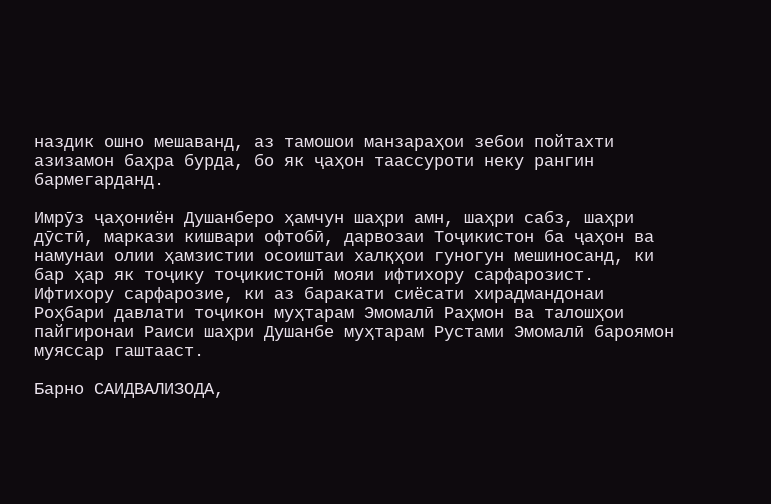наздик ошно мешаванд, аз тамошои манзараҳои зебои пойтахти азизамон баҳра бурда, бо як ҷаҳон таассуроти неку рангин бармегарданд.

Имрӯз ҷаҳониён Душанберо ҳамчун шаҳри амн, шаҳри сабз, шаҳри дӯстӣ, маркази кишвари офтобӣ, дарвозаи Тоҷикистон ба ҷаҳон ва намунаи олии ҳамзистии осоиштаи халқҳои гуногун мешиносанд, ки бар ҳар як тоҷику тоҷикистонӣ мояи ифтихору сарфарозист. Ифтихору сарфарозие, ки аз баракати сиёсати хирадмандонаи Роҳбари давлати тоҷикон муҳтарам Эмомалӣ Раҳмон ва талошҳои пайгиронаи Раиси шаҳри Душанбе муҳтарам Рустами Эмомалӣ бароямон муяссар гаштааст.

Барно САИДВАЛИЗОДА,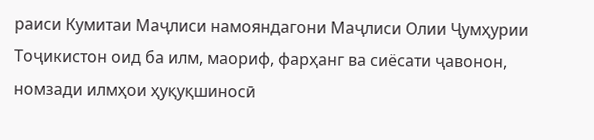раиси Кумитаи Маҷлиси намояндагони Маҷлиси Олии Ҷумҳурии Тоҷикистон оид ба илм, маориф, фарҳанг ва сиёсати ҷавонон, номзади илмҳои ҳуқуқшиносӣ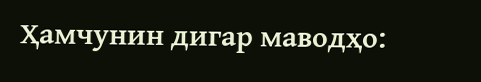Ҳамчунин дигар маводҳо: